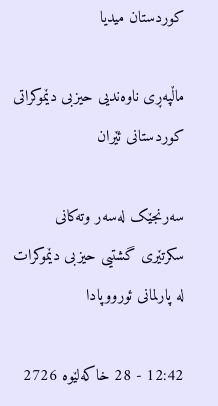کوردستان میدیا

ماڵپەڕی ناوەندیی حیزبی دێموکراتی کوردستانی ئێران

سەرنجێک لەسەر وتەکانی سکرتێری گشتیی حیزبی دێموکرات لە پارلمانی ئورووپادا

12:42 - 28 خاکەلێوه 2726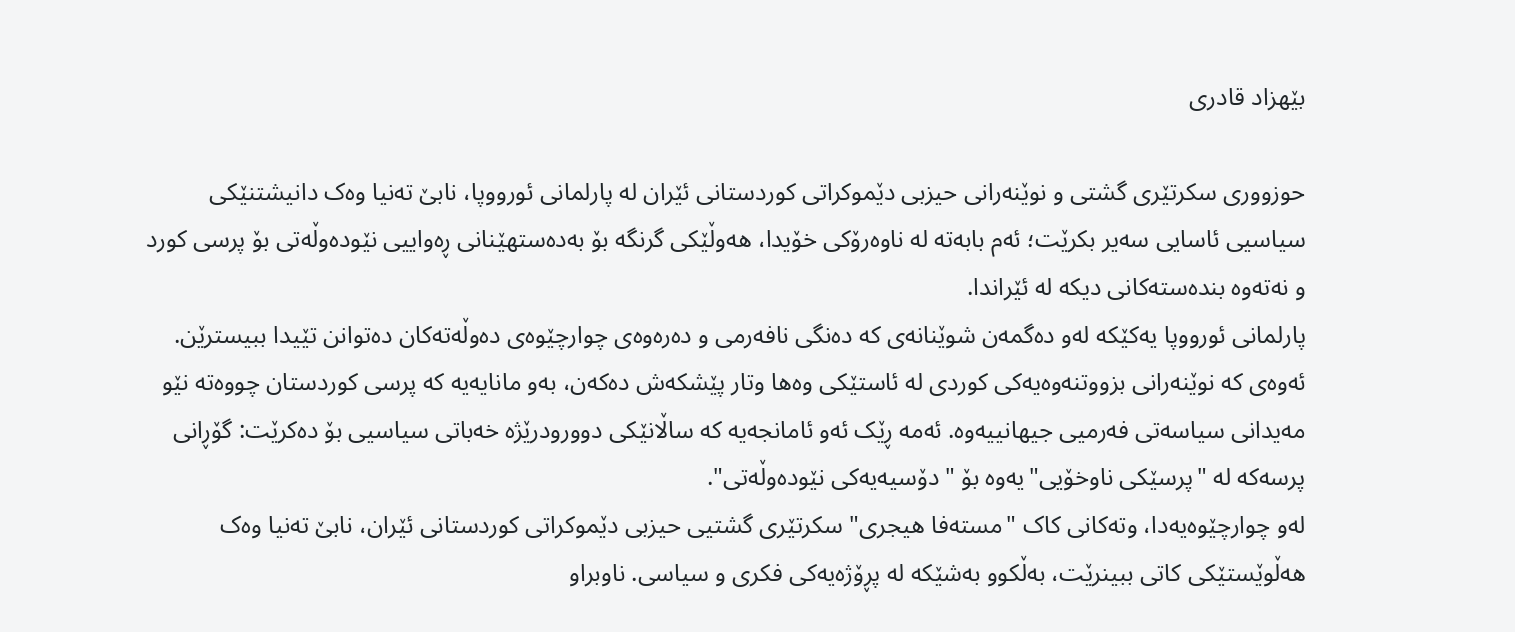بێهزاد قادری

حوزووری سکرتێری گشتی و نوێنەرانی حیزبی دێموکراتی کوردستانی ئێران لە پارلمانی ئورووپا، نابێ تەنیا وەک دانیشتنێکی سیاسیی ئاسایی سەیر بکرێت؛ ئەم بابەتە لە ناوەرۆکی خۆیدا، هەوڵێکی گرنگە بۆ بەدەستهێنانی ڕەواییی نێودەوڵەتی بۆ پرسی کورد و نەتەوە بندەستەکانی دیکە لە ئێراندا.
پارلمانی ئورووپا یەکێکە لەو دەگمەن شوێنانەی کە دەنگی نافەرمی و دەرەوەی چوارچێوەی دەوڵەتەکان دەتوانن تێیدا ببیسترێن. ئەوەی کە نوێنەرانی بزووتنەوەیەکی کوردی لە ئاستێکی وەها وتار پێشکەش دەکەن، بەو مانایەیە کە پرسی کوردستان چووەتە نێو مەیدانی سیاسەتی فەرمیی جیهانییەوە. ئەمە ڕێک ئەو ئامانجەیە کە ساڵانێکی دوورودرێژە خەباتی سیاسیی بۆ دەکرێت: گۆڕانی پرسەکە لە "پرسێکی ناوخۆیی"یەوە بۆ "دۆسیەیەکی نێودەوڵەتی".
لەو چوارچێوەیەدا، وتەکانی کاک "مستەفا هیجری" سکرتێری گشتیی حیزبی دێموکراتی کوردستانی ئێران، نابێ تەنیا وەک هەڵوێستێکی کاتی ببینرێت، بەڵکوو بەشێکە لە پڕۆژەیەکی فکری و سیاسی. ناوبراو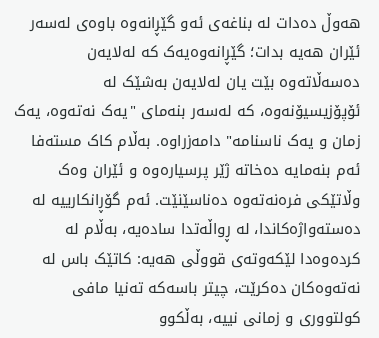هەوڵ دەدات لە بناغەی ئەو گێڕانەوە باوەی لەسەر ئێران هەیە بدات؛ گێڕانەوەیەک کە لەلایەن دەسەڵاتەوە بێت یان لەلایەن بەشێک لە ئۆپۆزیسیۆنەوە، کە لەسەر بنەمای "یەک نەتەوە، یەک زمان و یەک ناسنامە" دامەزراوە. بەڵام کاک مستەفا ئەم بنەمایە دەخاتە ژێر پرسیارەوە و ئێران وەک وڵاتێکی فرەنەتەوە دەناسێنێت. ئەم گۆڕانکارییە لە دەستەواژەکاندا، لە ڕواڵەتدا سادەیە، بەڵام لە کردەوەدا لێکەوتەی قووڵی هەیە: کاتێک باس لە نەتەوەکان دەکرێت، چیتر باسەکە تەنیا مافی کولتووری و زمانی نییە، بەڵکوو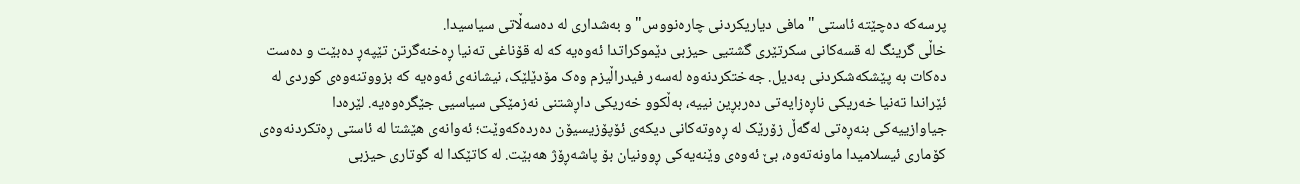پرسەکە دەچێتە ئاستی "مافی دیاریکردنی چارەنووس" و بەشداری لە دەسەڵاتی سیاسیدا.
خاڵی گرینگ لە قسەکانی سکرتێری گشتیی حیزبی دێموکراتدا ئەوەیە کە لە قۆناغی تەنیا ڕەخنەگرتن تێپەڕ دەبێت و دەست دەكات بە پێشکەشکردنی بەدیل. جەختکردنەوە لەسەر فیدراڵیزم وەک مۆدێلێک، نیشانەی ئەوەیە کە بزووتنەوەی کوردی لە ئێراندا تەنیا خەریکی ناڕەزایەتی دەربڕین نییە، بەڵکوو خەریکی داڕشتنی نەزمێکی سیاسیی جێگرەوەیە. لێرەدا جیاوازییەکی بنەڕەتی لەگەڵ زۆرێک لە ڕەوتەکانی دیکەی ئۆپۆزیسیۆن دەردەکەوێت؛ ئەوانەی هێشتا لە ئاستی ڕەتکردنەوەی کۆماری ئیسلامیدا ماونەتەوە، بێ ئەوەی وێنەیەکی ڕوونیان بۆ پاشەڕۆژ هەبێت. لە کاتێکدا لە گوتاری حیزبی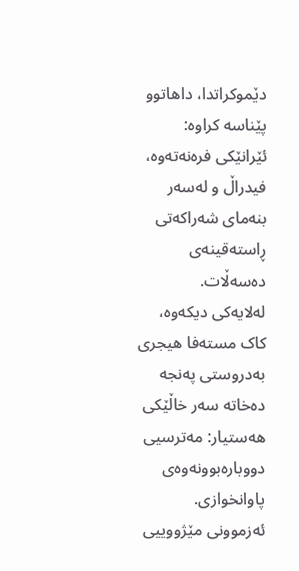دێموکراتدا، داهاتوو پێناسە کراوە: ئێرانێکی فرەنەتەوە، فیدراڵ و لەسەر بنەمای شەراکەتی ڕاستەقینەی دەسەڵات.
لەلایەکی دیکەوە، کاک مستەفا هیجری بەدروستی پەنجە دەخاتە سەر خاڵێکی هەستیار: مەترسیی دووبارەبوونەوەی پاوانخوازی. ئەزموونی مێژووییی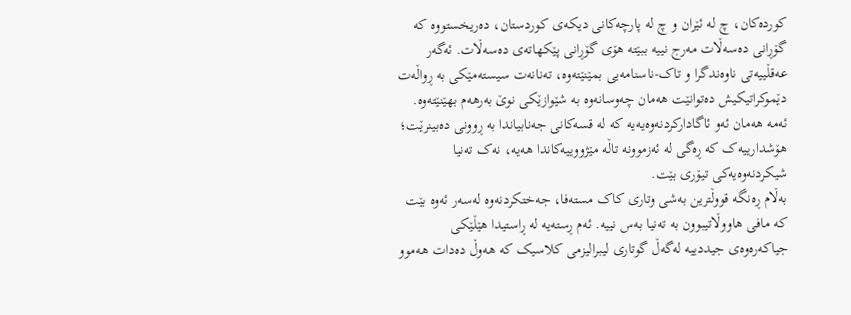کوردەکان، چ لە ئێران و چ لە پارچەکانی دیکەی کوردستان، دەریخستووە کە گۆڕانی دەسەڵات مەرج نییە ببێتە هۆی گۆڕانی پێکهاتەی دەسەڵات. ئەگەر عەقڵییەتی ناوەندگرا و تاک‌-ناسنامەیی بمێنێتەوە، تەنانەت سیستەمێکی بە ڕواڵەت دێموکراتیکیش دەتوانێت هەمان چەوسانەوە بە شێوازێکی نوێ بەرهەم بهێنێتەوە. ئەمە هەمان ئەو ئاگادارکردنەوەیەیە کە لە قسەکانی جەنابیاندا بە ڕوونی دەبینرێت؛ هۆشدارییەک کە ڕەگی لە ئەزموونە تاڵە مێژووییەکاندا هەیە، نەک تەنیا شیکردنەوەیەکی تیۆری بێت.
بەڵام ڕەنگە قووڵترین بەشی وتاری کاک مستەفا، جەختکردنەوە لەسەر ئەوە بێت کە مافی هاووڵاتیبوون بە تەنیا بەس نییە. ئەم ڕستەیە لە ڕاستیدا هێڵێکی جیاکەرەوەی جیددییە لەگەڵ گوتاری لیبرالیزمی کلاسیک کە هەوڵ دەدات هەموو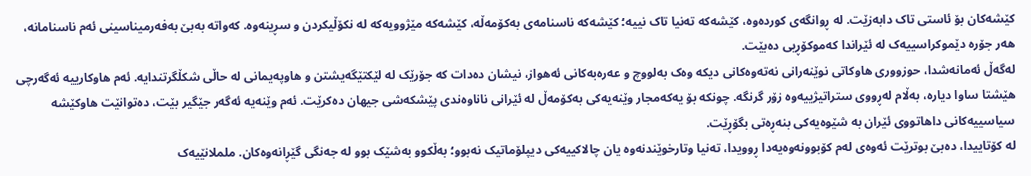کێشەکان بۆ ئاستی تاک دابەزێت. لە ڕوانگەی کوردەوە، کێشەکە تەنیا تاک نییە؛ کێشەکە ناسنامەی بەکۆمەڵە، کێشەکە مێژوویەکە لە نکۆڵیکردن و سڕینەوە. کەواتە بەبێ بەفەرمیناسینی ئەم ناسنامانە، هەر جۆرە دێموکراسییەک لە ئێراندا کەموکۆڕیی دەبێت.
لەگەڵ ئەمانەشدا، حوزووری هاوکاتی نوێنەرانی نەتەوەکانی دیکە وەک بەلووچ و عەرەبەکانی ئەهواز، نیشان دەدات کە جۆرێک لە لێکتێگەیشتن و هاوپەیمانی لە حاڵی شکڵگرتندایە. ئەم هاوکارییە ئەگەرچی هێشتا ساوا دیارە، بەڵام لەڕووی ستراتیژییەوە زۆر گرنگە. چونکە بۆ یەکەمجار وێنەیەکی بەکۆمەڵ لە ئێرانی ناناوەندی پێشکەشی جیهان دەکرێت. ئەم وێنەیە ئەگەر جێگیر بێت، دەتوانێت هاوکێشە سیاسییەکانی داهاتووی ئێران بە شێوەیەکی بنەڕەتی بگۆڕێت.
لە کۆتاییدا، دەبێ بوترێت ئەوەی لەم کۆبوونەوەیەدا ڕوویدا، تەنیا وتارخوێندنەوە یان چالاکییەکی دیپلۆماتیک نەبوو؛ بەڵکوو بەشێک بوو لە جەنگی گێڕانەوەکان. ململانێیەک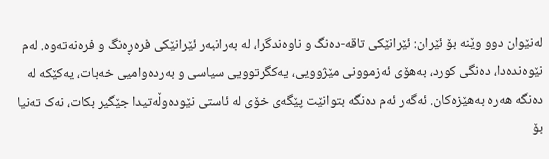لەنێوان دوو وێنە بۆ ئێران: ئێرانێکی تاقە-دەنگ و ناوەندگرا، لە بەرانبەر ئێرانێکی فرەڕەنگ و فرەنەتەوە. لەم نێوەندەدا، دەنگی کورد، بەهۆی ئەزموونی مێژوویی، یەکگرتوویی سیاسی و بەردەوامیی خەبات، یەکێکە لە دەنگە هەرە بەهێزەکان. ئەگەر ئەم دەنگە بتوانێت پێگەی خۆی لە ئاستی نێودەوڵەتیدا جێگیر بکات، نەک تەنیا بۆ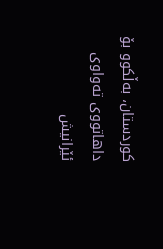کوردستان، بەڵکوو بۆ داهاتووی تەواوی ئێرانیش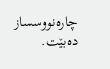چارەنووسساز دەبێت.